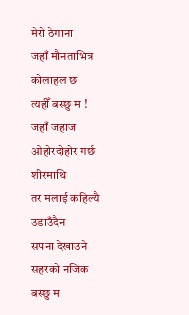मेरो ठेगाना
जहाँ मौनताभित्र कोलाहल छ
त्यहीँ बस्छु म !
जहाँ जहाज ओहोरदोहोर गर्छ शीरमाथि
तर मलाई कहिल्यै उडाउँदैन
सपना देखाउने सहरको नजिक बस्छु म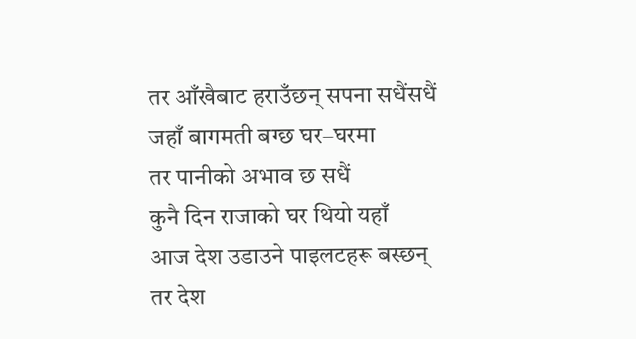तर आँखैबाट हराउँछन् सपना सधैंसधैं
जहाँ बागमती बग्छ घर–घरमा
तर पानीको अभाव छ सधैं
कुनै दिन राजाको घर थियो यहाँ
आज देश उडाउने पाइलटहरू बस्छन्
तर देश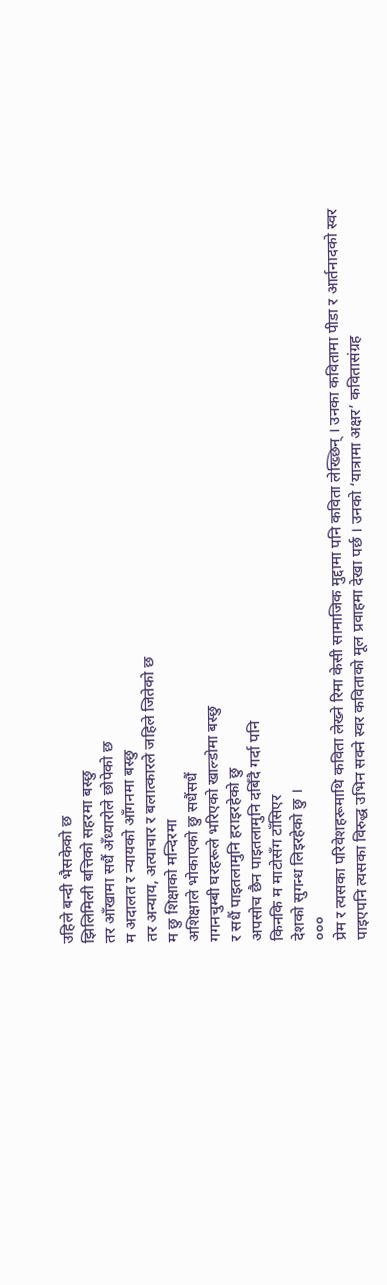उहिले बन्दी भैसकेको छ
झिलिमिली बत्तिको सहरमा बस्छु
तर आँखामा सधैं अँध्यारोले छोपेको छ
म अदालत र न्यायको आँगनमा बस्छु
तर अन्याय, अत्याचार र बलात्कारले जहिले जितेको छ
म छु शिक्षाको मन्दिरमा
अशिक्षाले भोकाएको छु सधैंसधैं
गगनचुम्बी घरहरूले भरिएको खाल्डोमा बस्छु
र सधैं पाइतलामुनि हराइरहेको छु
अपसोच छैन पाइतलामुनि दबिँदै गर्दा पनि
किनकि म माटोसँग टाँसिएर
देशको सुगन्ध लिइरहेको छु ।
०००
प्रेम र त्यसका परिवेशहरूमाथि कविता लेख्ने रिमा केसी सामाजिक मुद्दामा पनि कविता लेख्छिन् । उनका कवितामा पीडा र आर्तनादको स्वर पाइएपनि त्यसका विरुद्ध उभिन सक्ने स्वर कविताको मूल प्रवाहमा देखा पर्छ । उनको ‘यात्रामा अक्षर’ कवितासंग्रह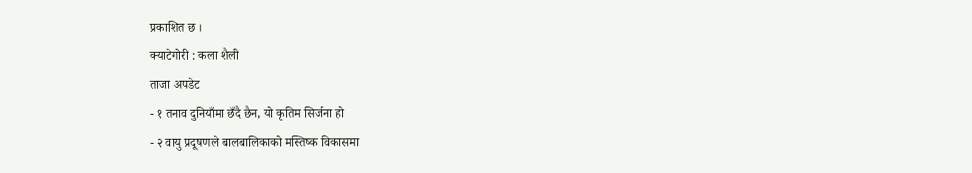प्रकाशित छ ।
क्याटेगोरी : कला शैली
ताजा अपडेट
- १ तनाव दुनियाँमा छँदै छैन, यो कृतिम सिर्जना हो
- २ वायु प्रदूषणले बालबालिकाको मस्तिष्क विकासमा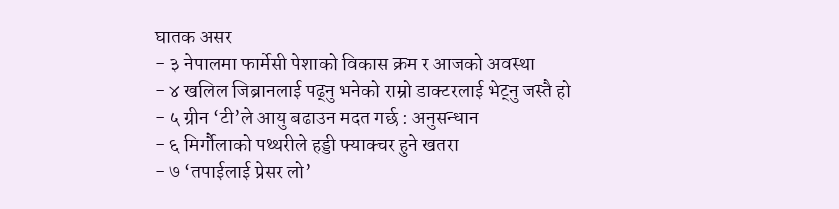घातक असर
- ३ नेपालमा फार्मेसी पेशाको विकास क्रम र आजको अवस्था
- ४ खलिल जिब्रानलाई पढ्नु भनेको राम्रो डाक्टरलाई भेट्नु जस्तै हो
- ५ ग्रीन ‘टी’ले आयु बढाउन मदत गर्छ : अनुसन्धान
- ६ मिर्गौलाको पथ्थरीले हड्डी फ्याक्चर हुने खतरा
- ७ ‘तपाईलाई प्रेसर लो’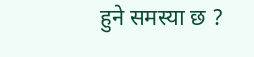हुने समस्या छ ?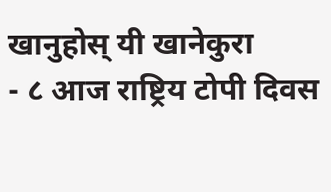खानुहोस् यी खानेकुरा
- ८ आज राष्ट्रिय टोपी दिवस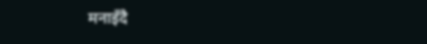मनाइँदै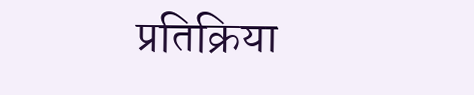प्रतिक्रिया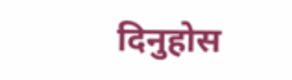दिनुहोस